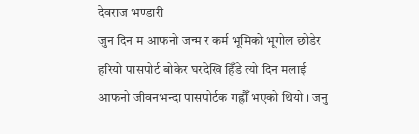देवराज भण्डारी
जुन दिन म आफनो जन्म र कर्म भूमिको भूगोल छोडेर हरियो पासपोर्ट बोकेर घरदेखि हिँडे त्यो दिन मलाई आफनो जीवनभन्दा पासपोर्टक गह्रौँ भएको थियो । जनु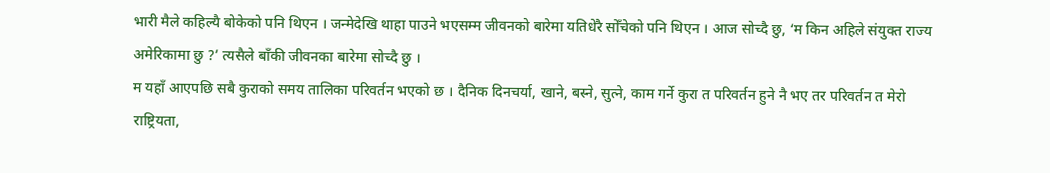भारी मैले कहिल्यै बोकेको पनि थिएन । जन्मेदेखि थाहा पाउने भएसम्म जीवनको बारेमा यतिधेरै सोँचेको पनि थिएन । आज सोच्दै छु, ‘म किन अहिले संयुक्त राज्य अमेरिकामा छु ?’ त्यसैले बाँकी जीवनका बारेमा सोच्दै छु ।
म यहाँ आएपछि सबै कुराको समय तालिका परिवर्तन भएको छ । दैनिक दिनचर्या, खाने, बस्ने, सुत्ने, काम गर्ने कुरा त परिवर्तन हुने नै भए तर परिवर्तन त मेरो राष्ट्रियता,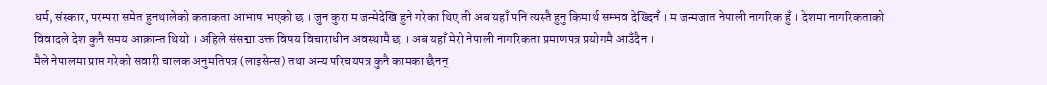धर्म, संस्कार, परम्परा समेत हुनथालेको कताकता आभाष भएको छ । जुन कुरा म जन्मेदेखि हुने गरेका थिए ती अब यहाँ पनि त्यस्तै हुनु किमार्थ सम्भव देख्दिनँ । म जन्मजात नेपाली नागरिक हुँ । देशमा नागरिकताको विवादले देश कुनै समय आक्रान्त थियो । अहिले संसद्मा उक्त विषय विचाराधीन अवस्थामै छ । अब यहाँ मेरो नेपाली नागरिकता प्रमाणपत्र प्रयोगमै आउँदैन ।
मैले नेपालमा प्राप्त गरेको सवारी चालक अनुमतिपत्र (लाइसेन्स) तथा अन्य परिचयपत्र कुनै कामका छैनन्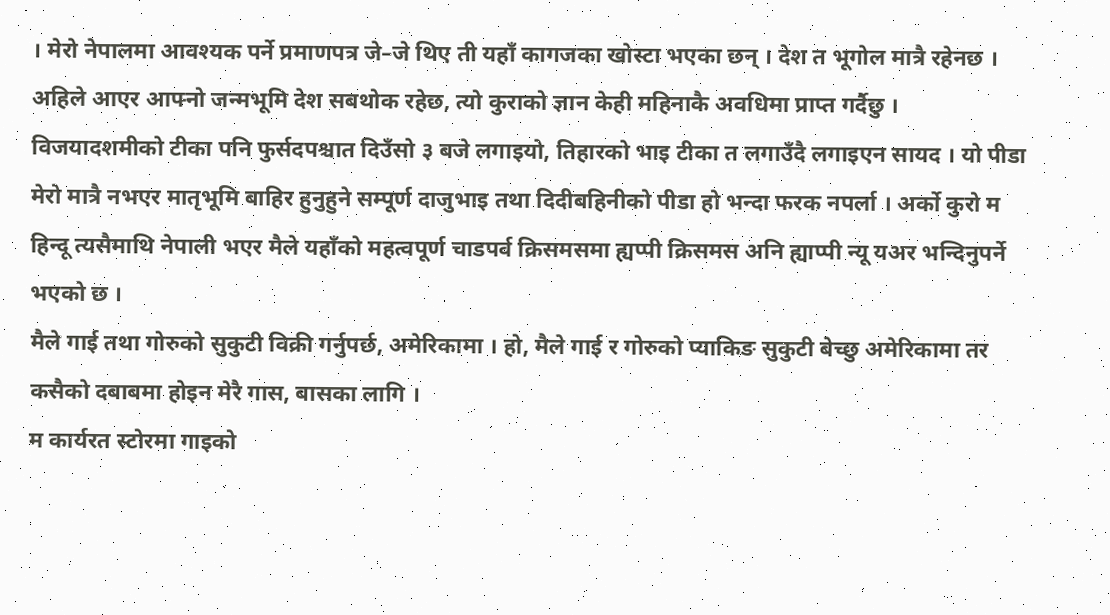। मेरो नेपालमा आवश्यक पर्ने प्रमाणपत्र जे–जे थिए ती यहाँ कागजका खोस्टा भएका छन् । देश त भूगोल मात्रै रहेनछ । अहिले आएर आफ्नो जन्मभूमि देश सबथोक रहेछ, त्यो कुराको ज्ञान केही महिनाकै अवधिमा प्राप्त गर्दैछु ।
विजयादशमीको टीका पनि फुर्सदपश्चात दिउँसो ३ बजे लगाइयो, तिहारको भाइ टीका त लगाउँदै लगाइएन सायद । यो पीडा मेरो मात्रै नभएर मातृभूमि बाहिर हुनुहुने सम्पूर्ण दाजुभाइ तथा दिदीबहिनीको पीडा हो भन्दा फरक नपर्ला । अर्को कुरो म हिन्दू त्यसैमाथि नेपाली भएर मैले यहाँको महत्वपूर्ण चाडपर्व क्रिसमसमा ह्यप्पी क्रिसमस अनि ह्याप्पी न्यू यअर भन्दिनुपर्ने भएको छ ।
मैले गाई तथा गोरुको सुकुटी विक्री गर्नुपर्छ, अमेरिकामा । हो, मैले गाई र गोरुको प्याकिङ सुकुटी बेच्छु अमेरिकामा तर कसैको दबाबमा होइन मेरै गास, बासका लागि ।
म कार्यरत स्टोरमा गाइको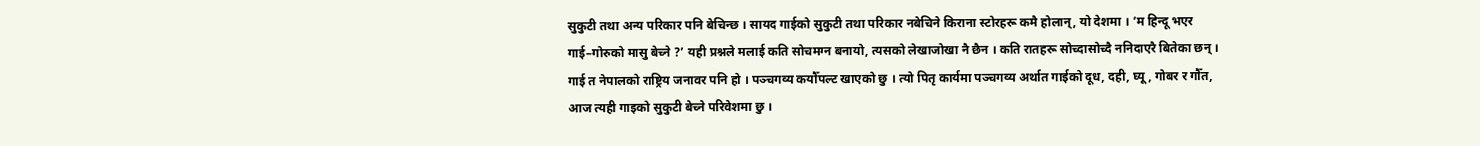सुकुटी तथा अन्य परिकार पनि बेचिन्छ । सायद गाईको सुकुटी तथा परिकार नबेचिने किराना स्टोरहरू कमै होलान्, यो देशमा । ‘म हिन्दू भएर गाई–गोरुको मासु बेच्ने ?’ यही प्रश्नले मलाई कति सोचमग्न बनायो, त्यसको लेखाजोखा नै छैन । कति रातहरू सोच्दासोच्दै ननिदाएरै बितेका छन् । गाई त नेपालको राष्ट्रिय जनावर पनि हो । पञ्चगव्य कयौँपल्ट खाएको छु । त्यो पितृ कार्यमा पञ्चगव्य अर्थात गाईको दूध, दही, घ्यू, गोबर र गौँत, आज त्यही गाइको सुकुटी बेच्ने परिवेशमा छु ।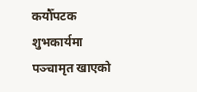कयौँपटक शुभकार्यमा पञ्चामृत खाएको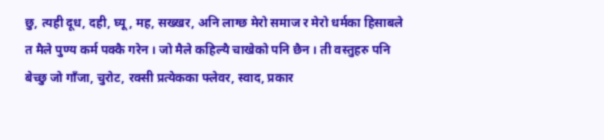छु, त्यही दूध, दही, घ्यू, मह, सख्खर, अनि लाग्छ मेरो समाज र मेरो धर्मका हिसाबले त मैले पुण्य कर्म पक्कै गरेन । जो मैले कहिल्यै चाखेको पनि छैन । ती वस्तुहरु पनि बेच्छु जो गाँजा, चुरोट, रक्सी प्रत्येकका फ्लेवर, स्वाद, प्रकार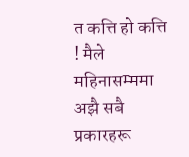त कत्ति हो कत्ति ! मैले महिनासम्ममा अझै सबै प्रकारहरू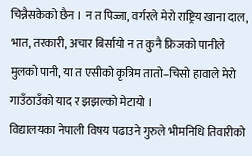चिन्नैसकेको छैन । न त पिज्जा, वर्गरले मेरो राष्ट्रिय खाना दाल, भात, तरकारी, अचार बिर्सायो न त कुनै फ्रिजको पानीले मुलको पानी, या त एसीको कृत्रिम तातो–चिसो हावाले मेरो गाउँठाउँको याद र झझल्को मेटायो ।
विद्यालयका नेपाली विषय पढाउने गुरुले भीमनिधि तिवारीको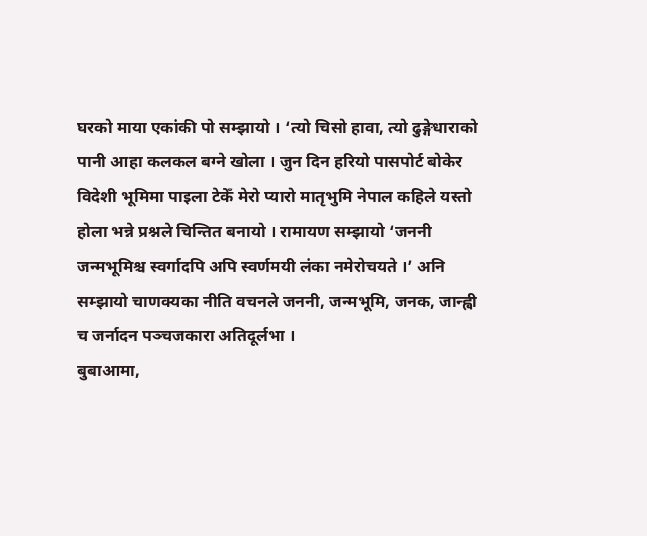घरको माया एकांकी पो सम्झायो । ‘त्यो चिसो हावा, त्यो ढुङ्गेधाराको पानी आहा कलकल बग्ने खोला । जुन दिन हरियो पासपोर्ट बोकेर विदेशी भूमिमा पाइला टेकेँ मेरो प्यारो मातृभुमि नेपाल कहिले यस्तो होला भन्ने प्रश्नले चिन्तित बनायो । रामायण सम्झायो ‘जननी जन्मभूमिश्च स्वर्गादपि अपि स्वर्णमयी लंका नमेरोचयते ।’ अनि सम्झायो चाणक्यका नीति वचनले जननी, जन्मभूमि, जनक, जान्ह्वी च जर्नादन पञ्चजकारा अतिदूर्लभा ।
बुबाआमा,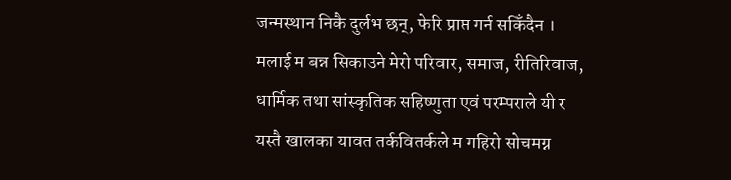जन्मस्थान निकै दुर्लभ छन्, फेरि प्राप्त गर्न सकिँदैन । मलाई म बन्न सिकाउने मेरो परिवार, समाज, रीतिरिवाज, धार्मिक तथा सांस्कृतिक सहिष्णुता एवं परम्पराले यी र यस्तै खालका यावत तर्कवितर्कले म गहिरो सोचमग्न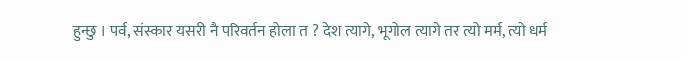हुन्छु । पर्व, संस्कार यसरी नै परिवर्तन होला त ? देश त्यागे, भूगोल त्यागे तर त्यो मर्म, त्यो धर्म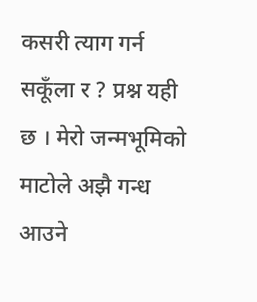कसरी त्याग गर्न सकूँला र ? प्रश्न यही छ । मेरो जन्मभूमिको माटोले अझै गन्ध आउने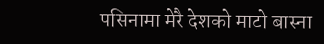पसिनामा मेरै देशको माटो बास्ना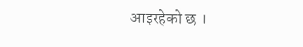आइरहेको छ ।